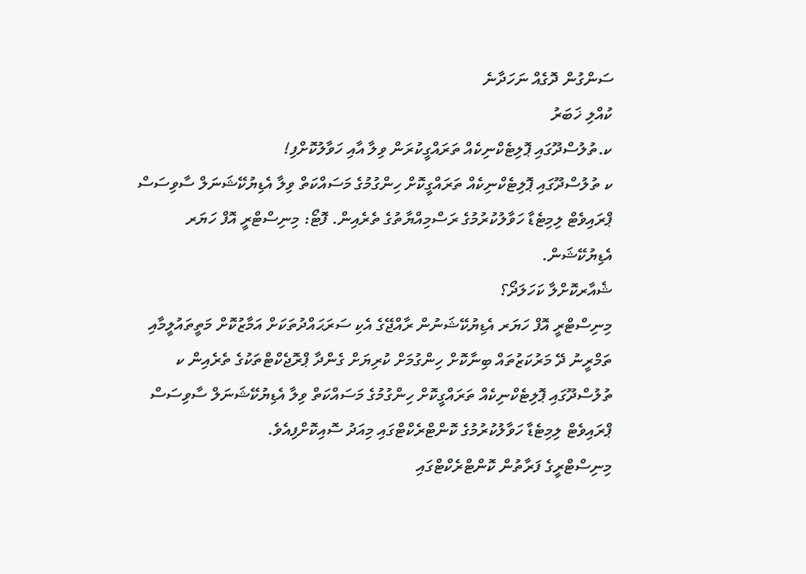ސަންގުން ދޮގެއް ނަހަދާނެ
ކުއްލި ޚަބަރު
ކ.ތުލުސްދޫގައި ޕޮލިޓެކްނިކެއް ތަރައްގީކުރަން ވިލާ އާއި ހަވާލުކޮށްފި!
ކ ތުލުސްދޫގައި ޕޮލިޓެކްނިކެއް ތަރައްގީކޮށް ހިންގުމުގެ މަސައްކަތް ވިލާ އެޑިޔުކޭޝަނަލް ސާވިސަސް ޕްރައިވެޓް ލިމިޓެޑާ ހަވާލުކުރުމުގެ ރަސްމިއްޔާތުގެ ތެރެއިން. ފޮޓޯ: މިނިސްޓްރީ އޮފް ހަޔަރ އެޑިޔުކޭޝަން.
ޝެއާރކޮށްލާ ކަހަލަދޯ؟
މިނިސްޓްރީ އޮފް ހަޔަރ އެޑިޔުކޭޝަނުން ރާއްޖޭގެ އެކި ސަރަޙައްދުތަކަށް އަމާޒުކޮށް މަތީތައުލީމާއި ތަމްރީނު ދޭ މަރުކަޒުތައް ބިނާކޮށް ހިންގުމަށް ކުރިޔަށް ގެންދާ ޕްރޮޖެކްޓްތަކުގެ ތެރެއިން ކ ތުލުސްދޫގައި ޕޮލިޓެކްނިކެއް ތަރައްގީކޮށް ހިންގުމުގެ މަސައްކަތް ވިލާ އެޑިޔުކޭޝަނަލް ސާވިސަސް ޕްރައިވެޓް ލިމިޓެޑާ ހަވާލުކުރުމުގެ ކޮންޓްރެކްޓްގައި މިއަދު ސޮއިކޮށްފިއެވެ.
މިނިސްޓްރީގެ ފަރާތުން ކޮންޓްރެކްޓްގައި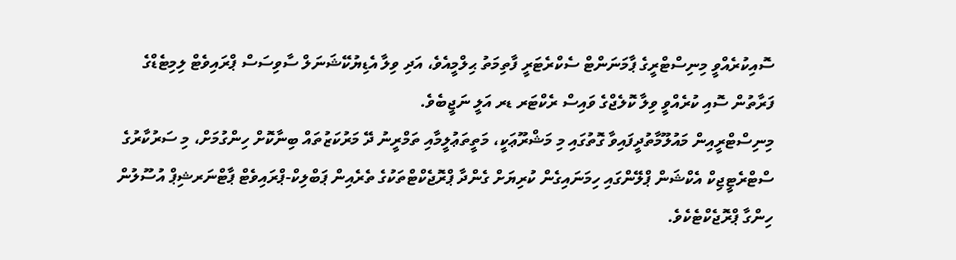ސޮއިކުރެއްވީ މިނިސްޓްރީގެ ޕާމަނަންޓް ސެކްރެޓަރީ ފާތިމަތު ޙިލްމީއެވެ، އަދި ވިލާ އެޑިޔުކޭޝަނަލް ސާވިސަސް ޕްރައިވެޓް ލިމިޓެޑްގެ ފަރާތުން ސޮއި ކުރެއްވީ ވިލާ ކޮލެޖްގެ ވައިސް ރެކްޓަރ ޑރ އަލީ ނަޖީބެވެ.
މިނިސްޓްރީއިން މައުލޫމާތުދީފައިވާ ގޮތުގައި މި މަޝްރޫޢަކީ، މަތީތަޢުލީމާއި ތަމްރީނު ދޭ މަރުކަޒުތައް ބިނާކޮށް ހިންގުމަށް، މި ސަރުކާރުގެ ސްޓްރެޓީޖިކް އެކްޝަން ޕްލޭންގައި ހިމަނައިގެން ކުރިޔަށް ގެންދާ ޕްރޮޖެކްޓްތަކުގެ ތެރެއިން ޕަބްލިކް-ޕްރައިވެޓް ޕާޓްނަރޝިޕް އުސޫލުން ހިންގާ ޕްރޮޖެކްޓެކެވެ.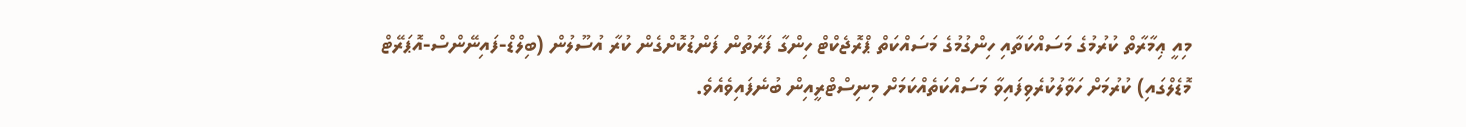މިއީ ޢިމާރާތް ކުރުމުގެ މަސައްކަތާއި ހިންގުމުގެ މަސައްކަތް ޕްރޮޖެކްޓް ހިންގާ ފަރާތުން ފަންޑުކޮށްގެން ކުރާ އުސޫލުން (ބިލްޑް-ފައިނޭންސް-އޮޕަރޭޓް މޮޑެލްގައި) ކުރުމަށް ހަވާލުކުރެވިފައިވާ މަސައްކަތެއްކަމަށް މިނިސްޓްރީއިން ބުނެފައިވެއެވެ.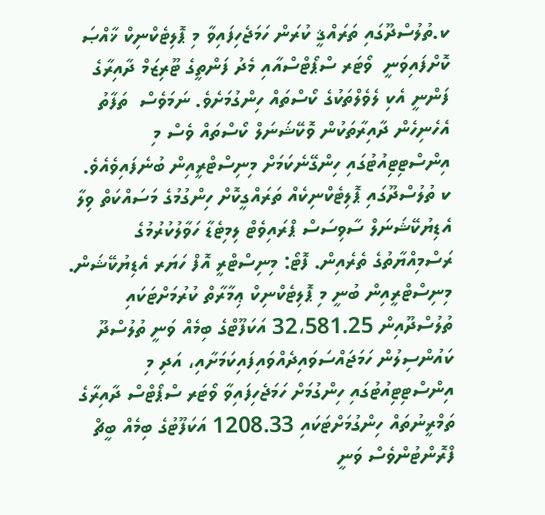ކ.ތުލުސްދޫގައި ތަރައްޤީ ކުރަން ހަމަޖެހިފައިވާ މި ޕޮލިޓެކްނިކް ޚާއްޞަ ކޮށްފައިވަނީ  ވޯޓަރ ސްޕޯޓްސްއާއި މެދު ފަންތީގެ ޓޫރިޒަމް ދާއިރާގެ ފަންނީ އެކި ލެވެލްތަކުގެ ކޯސްތައް ހިންގުމަށެވެ. ނަމަވެސް  ތަފާތު އެހެނިހެން ދާއިރާތަކުން ވޮކޭޝަނަލް ކޯސްތައް ވެސް މި އިންސްޓިޓިއުޓުގައި ހިންގޭނެކަމަށް މިނިސްޓްރީއިން ބުނެފައިވެއެވެ.
ކ ތުލުސްދޫގައި ޕޮލިޓެކްނިކެއް ތަރައްގީކޮށް ހިންގުމުގެ މަސައްކަތް ވިލާ އެޑިޔުކޭޝަނަލް ސާވިސަސް ޕްރައިވެޓް ލިމިޓެޑާ ހަވާލުކުރުމުގެ ރަސްމިއްޔާތުގެ ތެރެއިން. ފޮޓޯ: މިނިސްޓްރީ އޮފް ހަޔަރ އެޑިޔުކޭޝަން.
މިނިސްޓްރީއިން ބުނީ މި ޕޮލިޓެކްނިކް ޢިމާރާތް ކުރުމަށްޓަކައި ތުލުސްދޫއިން 32،581.25 އަކަފޫޓްގެ ބިމެއް ވަނީ ތުލުސްދޫ ކައުންސިލުން ހަމަޖައްސަވައިދެއްވައިފައިކަމަށާއި، އަދި މި އިންސްޓިޓިއުޓުގައި ހިންގުމަށް ހަމަޖެހިފައިވާ ވޯޓަރ ސްޕޯޓްސް ދާއިރާގެ ތަމްރީނުތައް ހިންގުމަށްޓަކައި 1208.33 އަކަފޫޓުގެ ބިމެއް ބީޗް ފްރޮންޓުންވެސް ވަނީ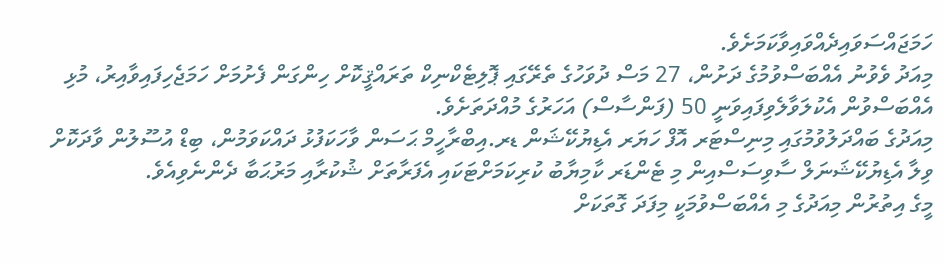ހަމަޖައްސަވައިދެއްވައިވާކަމަށެވެ.
މިއަދު ވެވުނު އެއްބަސްވުމުގެ ދަށުން، 27 މަސް ދުވަހުގެ ތެރޭގައި ޕޮލިޓެކްނިކް ތަރައްޤީކޮށް ހިންގަން ފެށުމަށް ހަމަޖެހިފައިވާއިރު، މުޅި އެއްބަސްވުން އެކުލަވާލެވިފައިވަނީ 50 (ފަންސާސް) އަހަރުގެ މުއްދަތަށެވެ.
މިއަދުގެ ބައްދަލުވުމުގައި މިނިސްޓަރ އޮފް ހަޔަރ އެޑިޔުކޭޝަން ޑރ.އިބްރާހީމް ޙަސަން ވާހަކަފުޅު ދައްކަވަމުން، ބިޑް އުސޫލުން ވާދަކޮށް ވިލާ އެޑިޔުކޭޝަނަލް ސާވިސަސްއިން މި ޓެންޑަރ ކާމިޔާބު ކުރިކަމަށްޓަކައި އެފަރާތަށް ޝުކުރާއި މަރުޙަބާ ދެންނެވިއެވެ.
މީގެ އިތުރުން މިއަދުގެ މި އެއްބަސްވުމަކީ މިފަދަ ގޮތަކަށް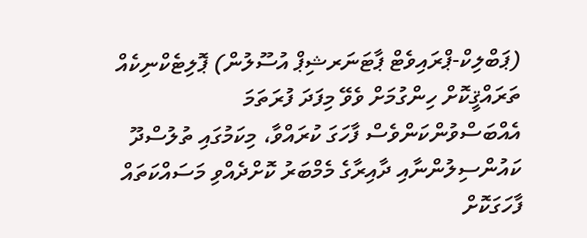(ޕަބްލިކް-ޕްރައިވެޓް ޕާޓަނަރޝިޕް އުސޫލުން) ޕޮލިޓެކްނިކެއް ތަރައްޤީކޮށް ހިންގުމަށް ވެވޭ މިފަދަ ފުރަތަމަ އެއްބަސްވުންކަންވެސް ފާހަގަ ކުރައްވާ، މިކަމުގައި ތުލުސްދޫ ކައުންސިލުންނާއި ދާއިރާގެ މެމްބަރު ކޮށްދެއްވި މަސައްކަތައް ފާހަގަކޮށް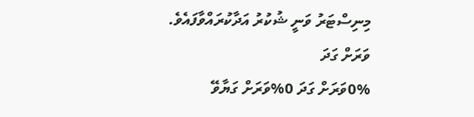މިނިސްޓަރު ވަނީ ޝުކުރު އަދާކުރައްވާފައެވެ.
ވަރަށް ގަދަ
0%ވަރަށް ގަދަ 0%ވަރަށް ގަޔާވޭ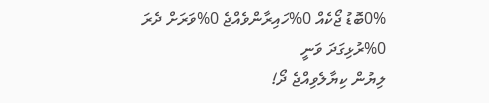0%ބޮޑު ޖޯކެއް 0%ހައިރާންވެއްޖެ 0%ވަރަށް ދެރަ 0%ރުޅިގަދަ ވަނީ
ލިޔުން ކިޔާލެވިއްޖެ ދޯ!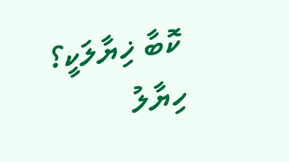ކޮބާ ޚިޔާލަކީ؟
ހިޔާލު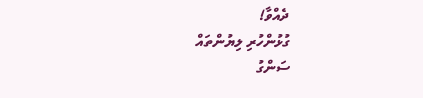ދެއްވާ!
ގުޅުންހުރި ލިޔުންތައް
ސަންގު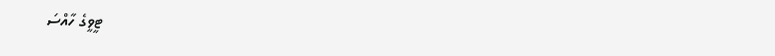ޓީވީގެ ހާއްސަ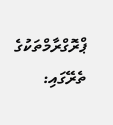ޕްރޮގްރާމްތަކުގެ ތެރޭގައި: